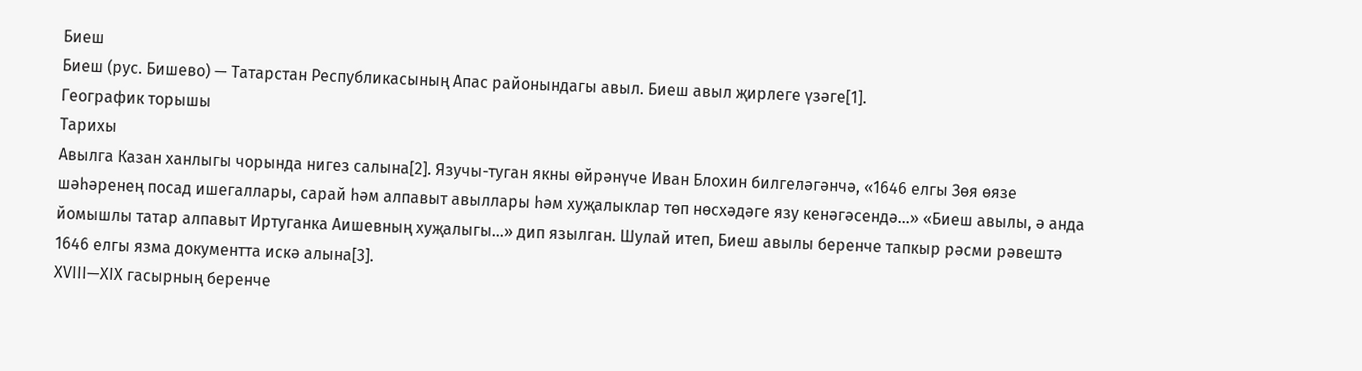Биеш
Биеш (рус. Бишево) — Татарстан Республикасының Апас районындагы авыл. Биеш авыл җирлеге үзәге[1].
Географик торышы
Тарихы
Авылга Казан ханлыгы чорында нигез салына[2]. Язучы-туган якны өйрәнүче Иван Блохин билгеләгәнчә, «1646 елгы Зөя өязе шәһәренең посад ишегаллары, сарай һәм алпавыт авыллары һәм хуҗалыклар төп нөсхәдәге язу кенәгәсендә…» «Биеш авылы, ә анда йомышлы татар алпавыт Иртуганка Аишевның хуҗалыгы…» дип язылган. Шулай итеп, Биеш авылы беренче тапкыр рәсми рәвештә 1646 елгы язма документта искә алына[3].
XVIII—XIX гасырның беренче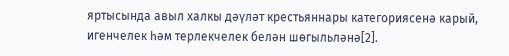яртысында авыл халкы дәүләт крестьяннары категориясенә карый, игенчелек һәм терлекчелек белән шөгыльләнә[2].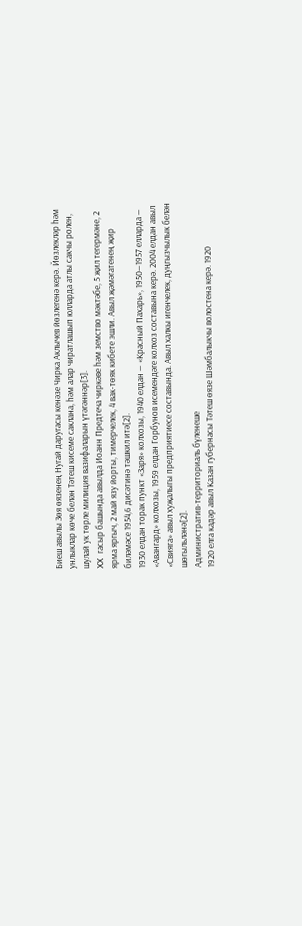Биеш авылы Зөя өязенең Нугай даругасы кенәзе Чирка Аклычев йөзлегенә керә. Йөзлекләр һәм унлыклар көче белән Тәтеш кисеме саклана, һәм алар чиратлашып юлларда атлы сакчы ролен, шулай ук төрле милиция вазифаларын үтәгәннәр[3].
XX гасыр башында авылда Иоанн Предтеча чиркәве һәм земство мәктәбе, 5 җил тегермәне, 2 ярма яргыч, 2 май язу йорты, тимерчелек, 4 вак-төяк кибете эшли. Авыл җәмәгатенең җир биләмәсе 1954,6 дисәтинә тәшкил итә[2].
1930 елдан торак пункт «Заря» колхозы, 1940 елдан — «Красный Пахарь», 1950—1957 елларда — «Авангард» колхозы, 1959 елдан Горбунов исемендәге колхоз составына керә. 2004 елдан авыл «Свияга» авыл хуҗалыгы предприятиесе составында. Авыл халкы игенчелек, дуңгызчылык белән шөгыльләнә[2].
Административ-территориаль бүленеше
1920 елга кадәр авыл Казан губернасы Тәтеш өязе Шәмбалыкчы волостена керә. 1920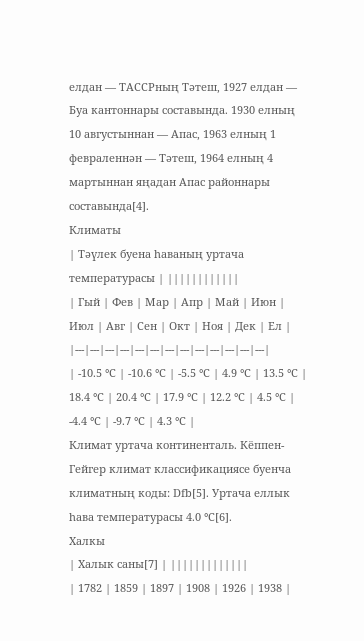елдан — ТАССРның Тәтеш, 1927 елдан — Буа кантоннары составында. 1930 елның 10 августыннан — Апас, 1963 елның 1 февраленнән — Тәтеш, 1964 елның 4 мартыннан яңадан Апас районнары составында[4].
Климаты
| Тәүлек буена һаваның уртача температурасы | ||||||||||||
| Гый | Фев | Мар | Апр | Май | Июн | Июл | Авг | Сен | Окт | Ноя | Дек | Ел |
|---|---|---|---|---|---|---|---|---|---|---|---|---|
| -10.5 °C | -10.6 °C | -5.5 °C | 4.9 °C | 13.5 °C | 18.4 °C | 20.4 °C | 17.9 °C | 12.2 °C | 4.5 °C | -4.4 °C | -9.7 °C | 4.3 °C |
Климат уртача континенталь. Кёппен-Гейгер климат классификациясе буенча климатның коды: Dfb[5]. Уртача еллык һава температурасы 4.0 °C[6].
Халкы
| Халык саны[7] | |||||||||||||
| 1782 | 1859 | 1897 | 1908 | 1926 | 1938 |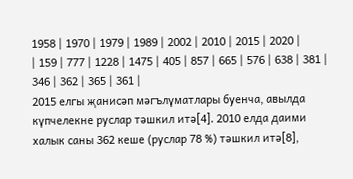1958 | 1970 | 1979 | 1989 | 2002 | 2010 | 2015 | 2020 |
| 159 | 777 | 1228 | 1475 | 405 | 857 | 665 | 576 | 638 | 381 | 346 | 362 | 365 | 361 |
2015 елгы җанисәп мәгълүматлары буенча, авылда күпчелекне руслар тәшкил итә[4]. 2010 елда даими халык саны 362 кеше (руслар 78 %) тәшкил итә[8],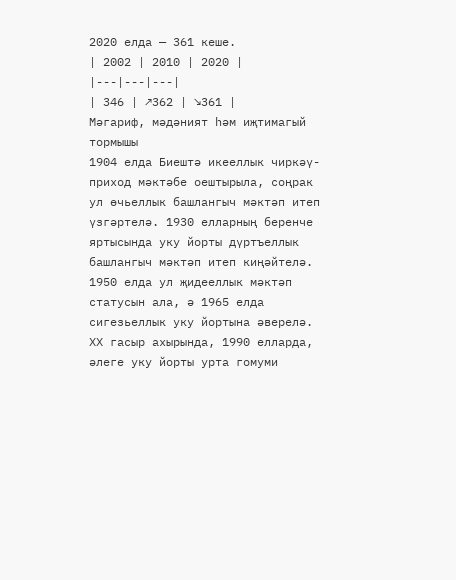2020 елда — 361 кеше.
| 2002 | 2010 | 2020 |
|---|---|---|
| 346 | ↗362 | ↘361 |
Мәгариф, мәдәният һәм иҗтимагый тормышы
1904 елда Биештә икееллык чиркәү-приход мәктәбе оештырыла, соңрак ул өчьеллык башлангыч мәктәп итеп үзгәртелә. 1930 елларның беренче яртысында уку йорты дүртъеллык башлангыч мәктәп итеп киңәйтелә. 1950 елда ул җидееллык мәктәп статусын ала, ә 1965 елда сигезьеллык уку йортына әверелә. XX гасыр ахырында, 1990 елларда, әлеге уку йорты урта гомуми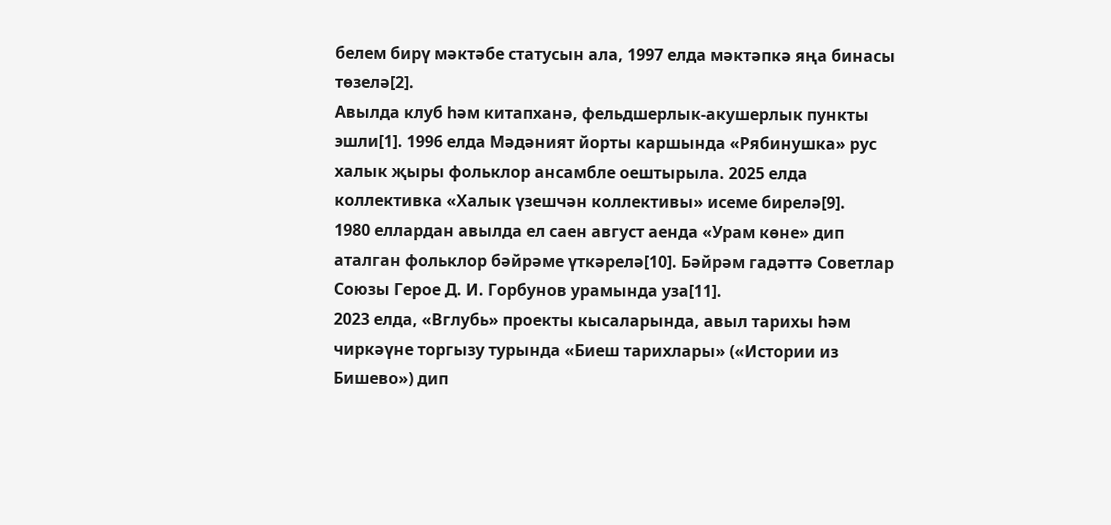белем бирү мәктәбе статусын ала, 1997 елда мәктәпкә яңа бинасы төзелә[2].
Авылда клуб һәм китапханә, фельдшерлык-акушерлык пункты эшли[1]. 1996 елда Мәдәният йорты каршында «Рябинушка» рус халык җыры фольклор ансамбле оештырыла. 2025 елда коллективка «Халык үзешчән коллективы» исеме бирелә[9].
1980 еллардан авылда ел саен август аенда «Урам көне» дип аталган фольклор бәйрәме үткәрелә[10]. Бәйрәм гадәттә Советлар Союзы Герое Д. И. Горбунов урамында уза[11].
2023 елда, «Вглубь» проекты кысаларында, авыл тарихы һәм чиркәүне торгызу турында «Биеш тарихлары» («Истории из Бишево») дип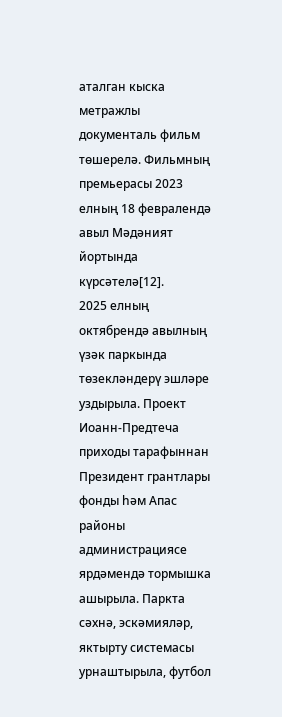аталган кыска метражлы документаль фильм төшерелә. Фильмның премьерасы 2023 елның 18 февралендә авыл Мәдәният йортында күрсәтелә[12].
2025 елның октябрендә авылның үзәк паркында төзекләндерү эшләре уздырыла. Проект Иоанн-Предтеча приходы тарафыннан Президент грантлары фонды һәм Апас районы администрациясе ярдәмендә тормышка ашырыла. Паркта сәхнә, эскәмияләр, яктырту системасы урнаштырыла, футбол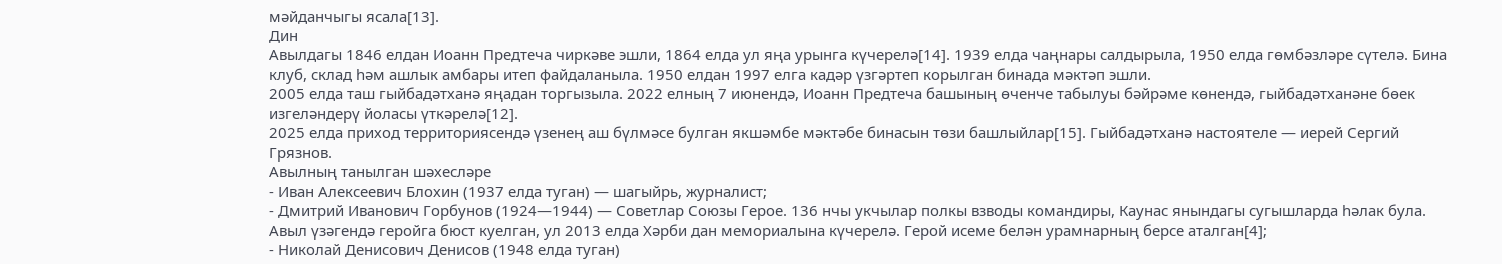мәйданчыгы ясала[13].
Дин
Авылдагы 1846 елдан Иоанн Предтеча чиркәве эшли, 1864 елда ул яңа урынга күчерелә[14]. 1939 елда чаңнары салдырыла, 1950 елда гөмбәзләре сүтелә. Бина клуб, склад һәм ашлык амбары итеп файдаланыла. 1950 елдан 1997 елга кадәр үзгәртеп корылган бинада мәктәп эшли.
2005 елда таш гыйбадәтханә яңадан торгызыла. 2022 елның 7 июнендә, Иоанн Предтеча башының өченче табылуы бәйрәме көнендә, гыйбадәтханәне бөек изгеләндерү йоласы үткәрелә[12].
2025 елда приход территориясендә үзенең аш бүлмәсе булган якшәмбе мәктәбе бинасын төзи башлыйлар[15]. Гыйбадәтханә настоятеле — иерей Сергий Грязнов.
Авылның танылган шәхесләре
- Иван Алексеевич Блохин (1937 елда туган) — шагыйрь, журналист;
- Дмитрий Иванович Горбунов (1924—1944) — Советлар Союзы Герое. 136 нчы укчылар полкы взводы командиры, Каунас янындагы сугышларда һәлак була. Авыл үзәгендә геройга бюст куелган, ул 2013 елда Хәрби дан мемориалына күчерелә. Герой исеме белән урамнарның берсе аталган[4];
- Николай Денисович Денисов (1948 елда туган)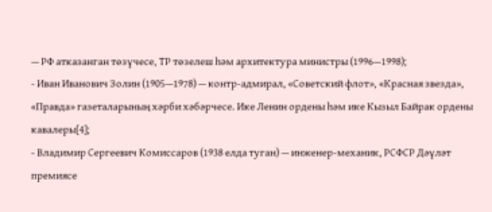— РФ атказанган төзүчесе, ТР төзелеш һәм архитектура министры (1996—1998);
- Иван Иванович Золин (1905—1978) — контр-адмирал, «Советский флот», «Красная звезда», «Правда» газеталарының хәрби хәбәрчесе. Ике Ленин ордены һәм ике Кызыл Байрак ордены кавалеры[4];
- Владимир Сергеевич Комиссаров (1938 елда туган) — инженер-механик, РСФСР Дәүләт премиясе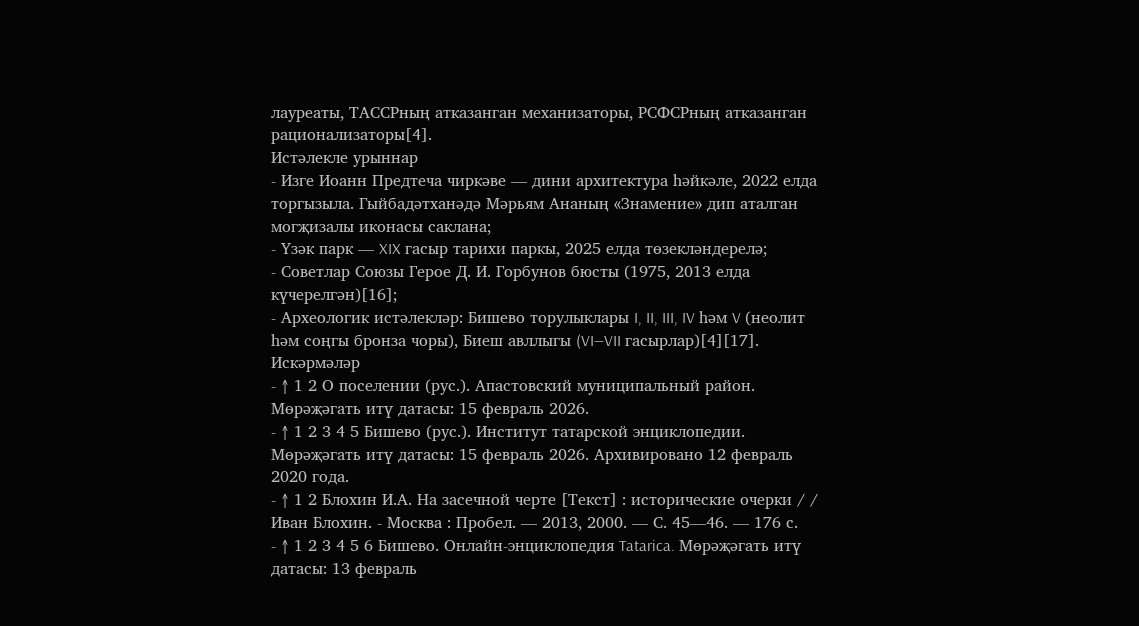лауреаты, ТАССРның атказанган механизаторы, РСФСРның атказанган рационализаторы[4].
Истәлекле урыннар
- Изге Иоанн Предтеча чиркәве — дини архитектура һәйкәле, 2022 елда торгызыла. Гыйбадәтханәдә Мәрьям Ананың «Знамение» дип аталган могҗизалы иконасы саклана;
- Үзәк парк — XIX гасыр тарихи паркы, 2025 елда төзекләндерелә;
- Советлар Союзы Герое Д. И. Горбунов бюсты (1975, 2013 елда күчерелгән)[16];
- Археологик истәлекләр: Бишево торулыклары I, II, III, IV һәм V (неолит һәм соңгы бронза чоры), Биеш авллыгы (VI—VII гасырлар)[4][17].
Искәрмәләр
- ↑ 1 2 О поселении (рус.). Апастовский муниципальный район. Мөрәҗәгать итү датасы: 15 февраль 2026.
- ↑ 1 2 3 4 5 Бишево (рус.). Институт татарской энциклопедии. Мөрәҗәгать итү датасы: 15 февраль 2026. Архивировано 12 февраль 2020 года.
- ↑ 1 2 Блохин И.А. На засечной черте [Текст] : исторические очерки / / Иван Блохин. - Москва : Пробел. — 2013, 2000. — С. 45—46. — 176 с.
- ↑ 1 2 3 4 5 6 Бишево. Онлайн-энциклопедия Tatarica. Мөрәҗәгать итү датасы: 13 февраль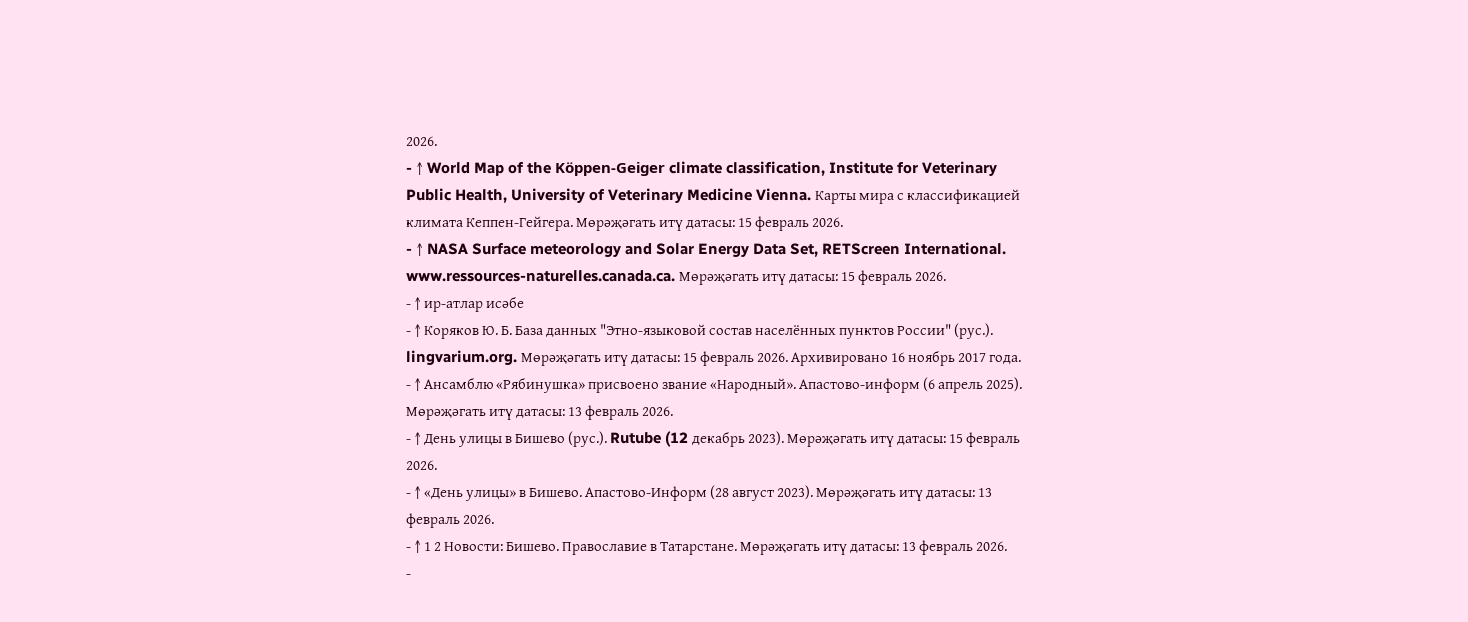2026.
- ↑ World Map of the Köppen-Geiger climate classification, Institute for Veterinary Public Health, University of Veterinary Medicine Vienna. Карты мира с классификацией климата Кеппен-Гейгера. Мөрәҗәгать итү датасы: 15 февраль 2026.
- ↑ NASA Surface meteorology and Solar Energy Data Set, RETScreen International. www.ressources-naturelles.canada.ca. Мөрәҗәгать итү датасы: 15 февраль 2026.
- ↑ ир-атлар исәбе
- ↑ Коряков Ю. Б. База данных "Этно-языковой состав населённых пунктов России" (рус.). lingvarium.org. Мөрәҗәгать итү датасы: 15 февраль 2026. Архивировано 16 ноябрь 2017 года.
- ↑ Ансамблю «Рябинушка» присвоено звание «Народный». Апастово-информ (6 апрель 2025). Мөрәҗәгать итү датасы: 13 февраль 2026.
- ↑ День улицы в Бишево (рус.). Rutube (12 декабрь 2023). Мөрәҗәгать итү датасы: 15 февраль 2026.
- ↑ «День улицы» в Бишево. Апастово-Информ (28 август 2023). Мөрәҗәгать итү датасы: 13 февраль 2026.
- ↑ 1 2 Новости: Бишево. Православие в Татарстане. Мөрәҗәгать итү датасы: 13 февраль 2026.
-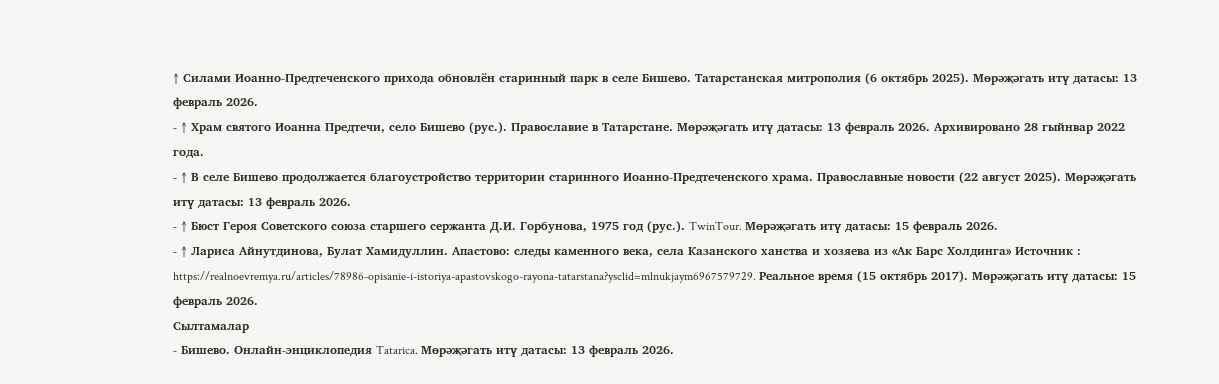↑ Силами Иоанно-Предтеченского прихода обновлён старинный парк в селе Бишево. Татарстанская митрополия (6 октябрь 2025). Мөрәҗәгать итү датасы: 13 февраль 2026.
- ↑ Храм святого Иоанна Предтечи, село Бишево (рус.). Православие в Татарстане. Мөрәҗәгать итү датасы: 13 февраль 2026. Архивировано 28 гыйнвар 2022 года.
- ↑ В селе Бишево продолжается благоустройство территории старинного Иоанно-Предтеченского храма. Православные новости (22 август 2025). Мөрәҗәгать итү датасы: 13 февраль 2026.
- ↑ Бюст Героя Советского союза старшего сержанта Д.И. Горбунова, 1975 год (рус.). TwinTour. Мөрәҗәгать итү датасы: 15 февраль 2026.
- ↑ Лариса Айнутдинова, Булат Хамидуллин. Апастово: следы каменного века, села Казанского ханства и хозяева из «Ак Барс Холдинга» Источник : https://realnoevremya.ru/articles/78986-opisanie-i-istoriya-apastovskogo-rayona-tatarstana?ysclid=mlnukjaym6967579729. Реальное время (15 октябрь 2017). Мөрәҗәгать итү датасы: 15 февраль 2026.
Сылтамалар
- Бишево. Онлайн-энциклопедия Tatarica. Мөрәҗәгать итү датасы: 13 февраль 2026.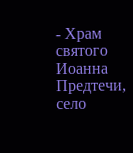- Храм святого Иоанна Предтечи, село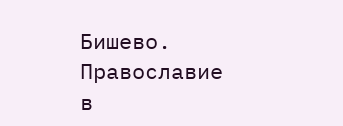Бишево. Православие в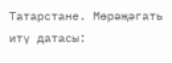Татарстане. Мөрәҗәгать итү датасы: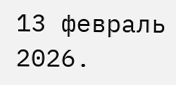13 февраль 2026.